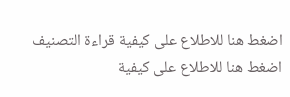اضغط هنا للاطلاع على كيفية قراءة التصنيف
اضغط هنا للاطلاع على كيفية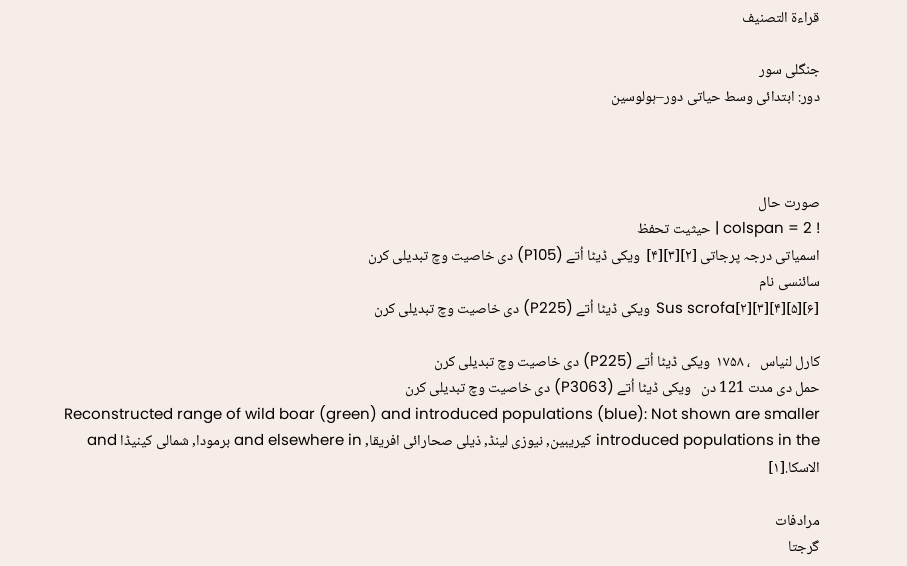قراءة التصنيف

جنگلی سور
دور: ابتدائی وسط حیاتی دور–ہولوسین



صورت حال
! colspan = 2 | حیثیت تحفظ
اسمیاتی درجہ پرجاتی [۲][۳][۴]  ویکی ڈیٹا اُتے (P105) دی خاصیت وچ تبدیلی کرن
سائنسی نام
Sus scrofa[۲][۳][۴][۵][۶]  ویکی ڈیٹا اُتے (P225) دی خاصیت وچ تبدیلی کرن

کارل لنیاس   ، ۱۷۵۸  ویکی ڈیٹا اُتے (P225) دی خاصیت وچ تبدیلی کرن
حمل دی مدت 121 دن   ویکی ڈیٹا اُتے (P3063) دی خاصیت وچ تبدیلی کرن
Reconstructed range of wild boar (green) and introduced populations (blue): Not shown are smaller introduced populations in the کیریبین, نیوزی لینڈ, ذیلی صحارائی افریقا, and elsewhere in برمودا, شمالی کینیڈا and الاسکا.[۱]

مرادفات
گرجتا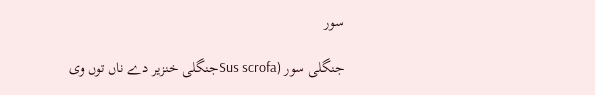سور

جنگلی سور (Sus scrofaجنگلی خنزیر دے ناں توں وی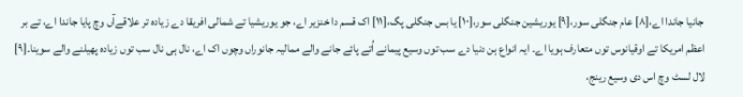جانیا جاندا اے،[۸] عام جنگلی سور،[۹] یوریشین جنگلی سور،[۱۰] یا بس جنگلی پگ،[۱۱] اک قسم دا خنزیر اے، جو یوریشیا تے شمالی افریقا دے زیادہ تر علاقےآں وچ پایا جاندا اے، تے بر اعظم امریکا تے اوقیانوس توں متعارف ہويا اے۔ ایہ انواع ہن دنیا دے سب توں وسیع پیمانے اُتے پائے جانے والے ممالیہ جانوراں وچوں اک اے، نال ہی نال سب توں زیادہ پھیلنے والے سوینا۔[۹] لال لسٹ وچ اس دی وسیع رینج،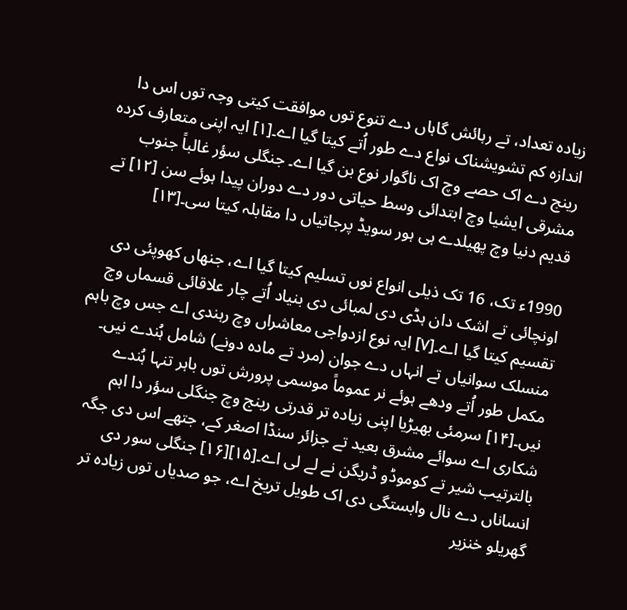زیادہ تعداد، تے رہائش گاہاں دے تنوع توں موافقت کيتی وجہ توں اس دا اندازہ کم تشویشناک نواع دے طور اُتے کيتا گیا اے۔[۱] ایہ اپنی متعارف کردہ رینج دے اک حصے وچ اک ناگوار نوع بن گیا اے۔ جنگلی سؤر غالباً جنوب مشرقی ایشیا وچ ابتدائی وسط حیاتی دور دے دوران پیدا ہوئے سن [۱۲] تے قدیم دنیا وچ پھیلدے ہی ہور سویڈ پرجاتیاں دا مقابلہ کيتا سی۔[۱۳]

1990ء تک، 16 تک ذیلی انواع نوں تسلیم کيتا گیا اے، جنھاں کھوپئی دی اونچائی تے اشک دان ہڈی دی لمبائی دی بنیاد اُتے چار علاقائی قسماں وچ تقسیم کيتا گیا اے۔[۷] ایہ نوع ازدواجی معاشراں وچ رہندی اے جس وچ باہم منسلک سوانیاں تے انہاں دے جوان (مرد تے مادہ دونے) شامل ہُندے نيں۔ مکمل طور اُتے ودھے ہوئے نر عموماً موسمی پرورش توں باہر تنہا ہُندے نيں۔[۱۴] سرمئی بھیڑیا اپنی زیادہ تر قدرتی رینج وچ جنگلی سؤر دا اہم شکاری اے سوائے مشرق بعید تے جزائر سنڈا اصغر کے، جتھے اس دی جگہ بالترتیب شیر تے کوموڈو ڈریگن نے لے لی اے۔[۱۵][۱۶] جنگلی سور دی انساناں دے نال وابستگی دی اک طویل تریخ اے، جو صدیاں توں زیادہ تر گھریلو خنزیر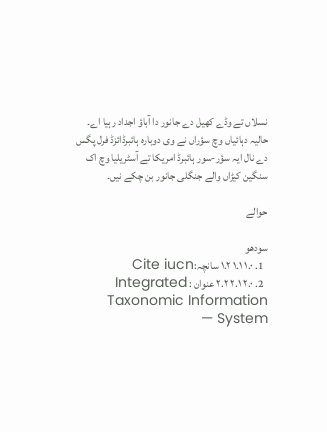نسلاں تے وڈے کھیل دے جانور دا آباؤ اجداد رہیا اے۔ حالیہ دہائیاں وچ سؤراں نے وی دوبارہ ہائبرڈائزڈ فرل پگس دے نال ایہ سؤر-سور ہائبرڈ امریکا تے آسٹریلیا وچ اک سنگین کیڑاں والے جنگلی جانور بن چکے نيں۔

حوالے

سودھو
  1. ۱.۰ ۱.۱ ۱.۲ سانچہ:Cite iucn
  2. ۲.۰ ۲.۱ ۲.۲ عنوان : Integrated Taxonomic Information System —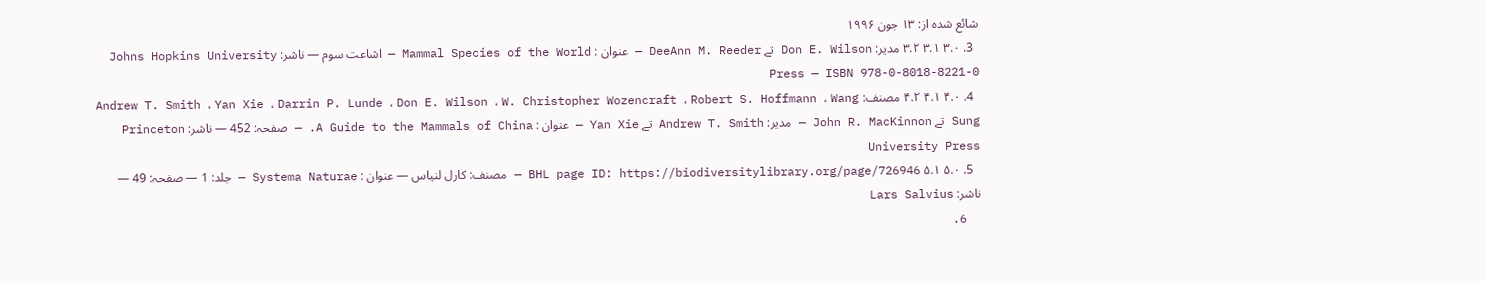شائع شدہ از: ۱۳ جون ۱۹۹۶
  3. ۳.۰ ۳.۱ ۳.۲ مدیر: Don E. Wilson تے DeeAnn M. Reeder — عنوان : Mammal Species of the World — اشاعت سوم — ناشر: Johns Hopkins University Press — ISBN 978-0-8018-8221-0
  4. ۴.۰ ۴.۱ ۴.۲ مصنف: Andrew T. Smith ، Yan Xie ، Darrin P. Lunde ، Don E. Wilson ، W. Christopher Wozencraft ، Robert S. Hoffmann ، Wang Sung تے John R. MacKinnon — مدیر: Andrew T. Smith تے Yan Xie — عنوان : A Guide to the Mammals of China. — صفحہ: 452 — ناشر: Princeton University Press
  5. ۵.۰ ۵.۱ BHL page ID: https://biodiversitylibrary.org/page/726946 — مصنف: کارل لنیاس — عنوان : Systema Naturae — جلد: 1 — صفحہ: 49 — ناشر: Lars Salvius
  6.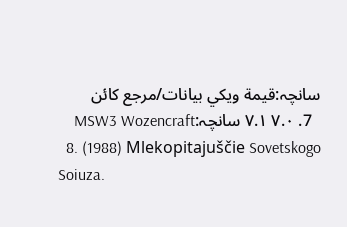سانچہ:قيمة ويكي بيانات/مرجع كائن
  7. ۷.۰ ۷.۱ سانچہ:MSW3 Wozencraft
  8. (1988) Mlekopitajuščie Sovetskogo Soiuza.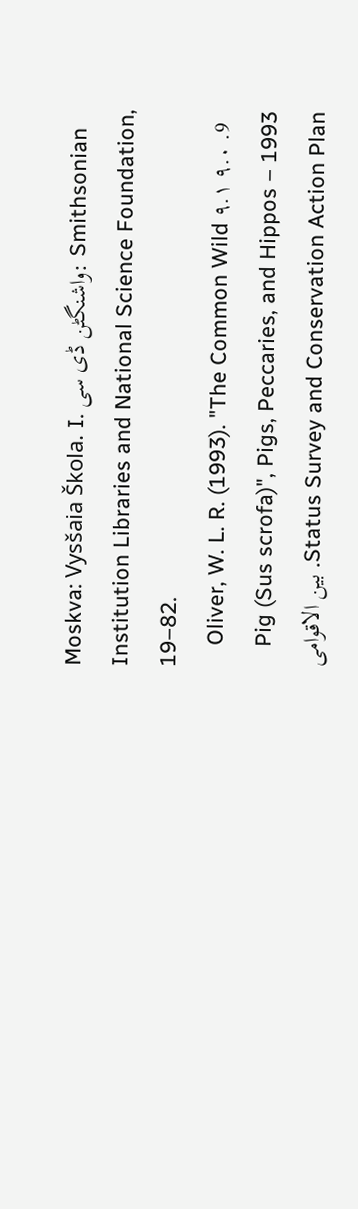Moskva: Vysšaia Škola. I. واشنگٹن ڈی سی: Smithsonian Institution Libraries and National Science Foundation, 19–82.
  9. ۹.۰ ۹.۱ Oliver, W. L. R. (1993). "The Common Wild Pig (Sus scrofa)", Pigs, Peccaries, and Hippos – 1993 Status Survey and Conservation Action Plan. بین الاقوامی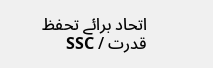اتحاد برائے تحفظ قدرت / SSC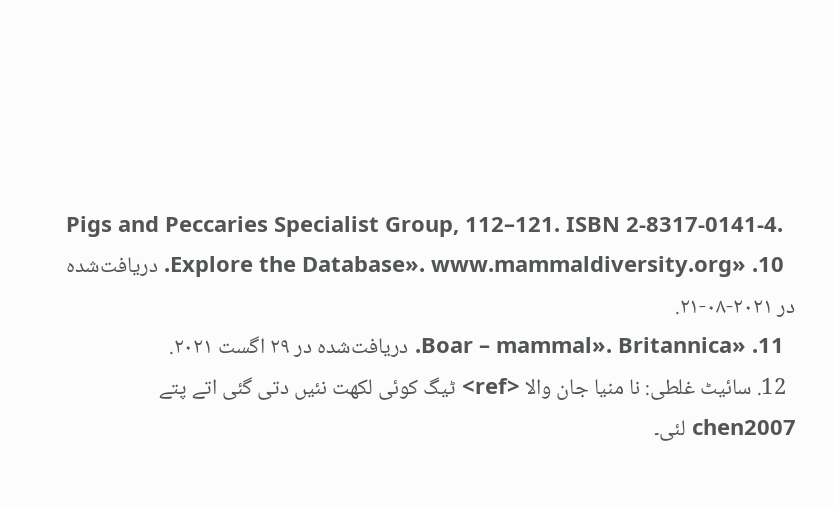Pigs and Peccaries Specialist Group, 112–121. ISBN 2-8317-0141-4.
  10. «Explore the Database». www.mammaldiversity.org. دریافت‌شده در ۲۰۲۱-۰۸-۲۱.
  11. «Boar – mammal». Britannica. دریافت‌شده در ۲۹ اگست ۲۰۲۱.
  12. سائیٹ غلطی: نا منیا جان والا <ref> ٹیگ کوئی لکھت نئیں دتی گئی اتے پتے chen2007 لئی۔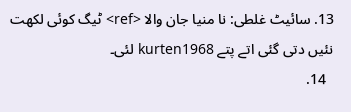13. سائیٹ غلطی: نا منیا جان والا <ref> ٹیگ کوئی لکھت نئیں دتی گئی اتے پتے kurten1968 لئی۔
  14.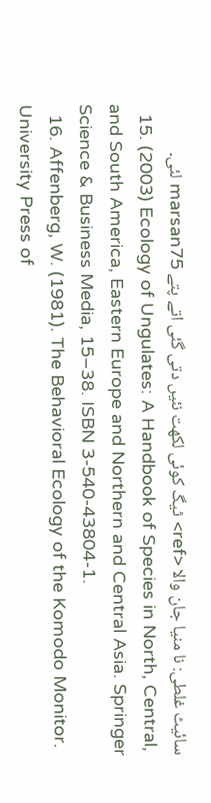سائیٹ غلطی: نا منیا جان والا <ref> ٹیگ کوئی لکھت نئیں دتی گئی اتے پتے marsan75 لئی۔
  15. (2003) Ecology of Ungulates: A Handbook of Species in North, Central, and South America, Eastern Europe and Northern and Central Asia. Springer Science & Business Media, 15–38. ISBN 3-540-43804-1.
  16. Affenberg, W. (1981). The Behavioral Ecology of the Komodo Monitor. University Press of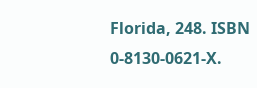Florida, 248. ISBN 0-8130-0621-X.